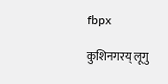fbpx

कुशिनगरय् लूगु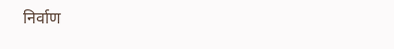निर्वाण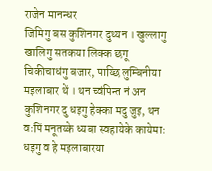राजेन मानन्धर
जिमिगु बस कुशिनगर दुथ्यन । खुल्लागु खालिगु सतकया लिक्क छगू चिकीचाधंगु बजार, पाय्छि लुम्बिनीया मइलाबार थें । थन च्वंपिन्त नं अन कुशिनगर दु धइगु हेक्का मदु जुइ, थन वःपिं मनूतय्के ध्यबा स्वहायेके कायेमाः धइगु व हे मइलाबारया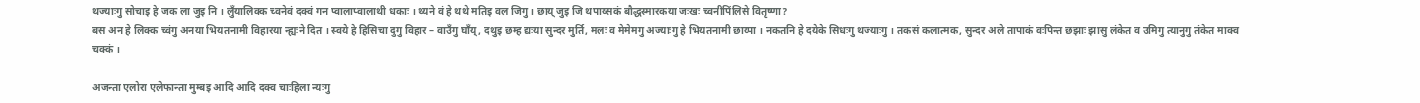थज्याःगु सोचाइ हे जक ला जुइ नि । लुँयालिक्क च्वनेवं दक्वं गन प्वालाप्वालाथी धकाः । थ्यने वं हे थथे मतिइ वल जिगु । छाय् जुइ जि थपाय्सकं बौद्धस्मारकया जःखः च्वनीपिंलिसे वितृष्णा?
बस अन हे लिक्क च्वंगु अनया भियतनामी विहारया न्ह्यःने दित । स्वये हे हिसिचा दुगु विहार – वाउँगु घाँय्, दथुइ छम्ह द्यःया सुन्दर मुर्ति, मलः व मेमेमगु अज्याःगु हे भियतनामी छाय्पा । नकतनि हे दयेके सिधःगु थज्याःगु । तकसं कलात्मक, सुन्दर अले तापाकं वःपिन्त छझाः झासु लंकेत व उमिगु त्यानुगु तंकेत माक्व चक्कं ।

अजन्ता एलोरा एलेफान्ता मुम्बइ आदि आदि दक्व चाःहिला न्यःगु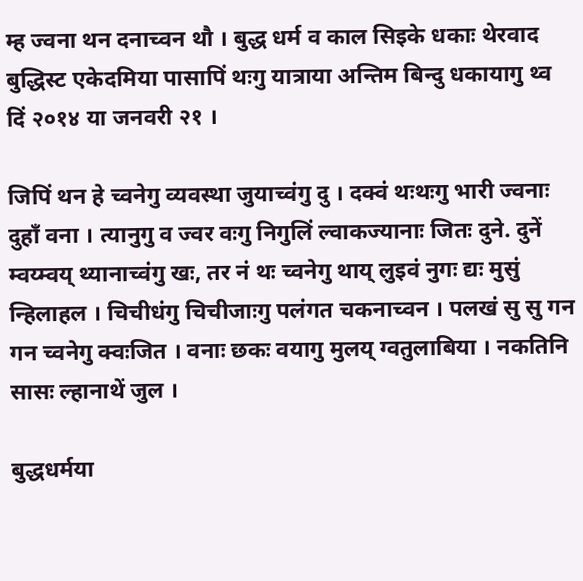म्ह ज्वना थन दनाच्वन थौ । बुद्ध धर्म व काल सिइके धकाः थेरवाद बुद्धिस्ट एकेदमिया पासापिं थःगु यात्राया अन्तिम बिन्दु धकायागु थ्व दिं २०१४ या जनवरी २१ ।

जिपिं थन हे च्वनेगु व्यवस्था जुयाच्वंगु दु । दक्वं थःथःगु भारी ज्वनाः दुहाँ वना । त्यानुगु व ज्वर वःगु निगुलिं ल्वाकज्यानाः जितः दुने. दुनें म्वय्म्वय् थ्यानाच्वंगु खः, तर नं थः च्वनेगु थाय् लुइवं नुगः द्यः मुसुं न्हिलाहल । चिचीधंगु चिचीजाःगु पलंगत चकनाच्वन । पलखं सु सु गन गन च्वनेगु क्वःजित । वनाः छकः वयागु मुलय् ग्वतुलाबिया । नकतिनि सासः ल्हानाथें जुल ।

बुद्धधर्मया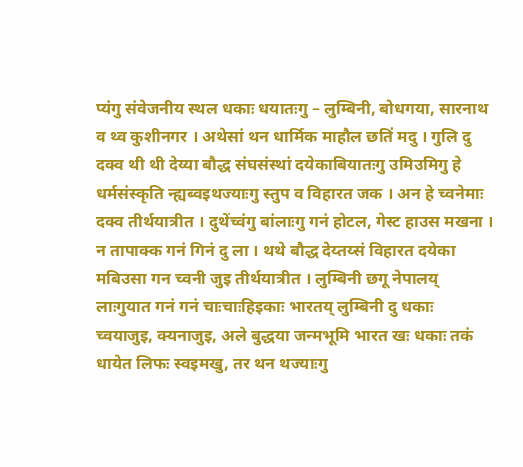प्यंगु संवेजनीय स्थल धकाः धयातःगु – लुम्बिनी, बोधगया, सारनाथ व थ्व कुशीनगर । अथेसां थन धार्मिक माहौल छतिं मदु । गुलि दु दक्व थी थी देय्या बौद्ध संघसंस्थां दयेकाबियातःगु उमिउमिगु हे धर्मसंस्कृति न्ह्यब्वइथज्याःगु स्तुप व विहारत जक । अन हे च्वनेमाः दक्व तीर्थयात्रीत । दुथेंच्वंगु बांलाःगु गनं होटल, गेस्ट हाउस मखना । न तापाक्क गनं गिनं दु ला । थथे बौद्ध देय्तय्सं विहारत दयेका मबिउसा गन च्वनी जुइ तीर्थयात्रीत । लुम्बिनी छगू नेपालय् लाःगुयात गनं गनं चाःचाःहिइकाः भारतय् लुम्बिनी दु धकाः च्वयाजुइ, क्यनाजुइ, अले बुद्धया जन्मभूमि भारत खः धकाः तकं धायेत लिफः स्वइमखु, तर थन थज्याःगु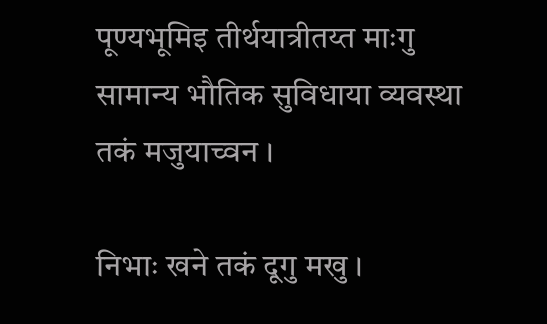पूण्यभूमिइ तीर्थयात्रीतय्त माःगु सामान्य भौतिक सुविधाया व्यवस्था तकं मजुयाच्वन ।

निभाः खने तकं दूगु मखु ।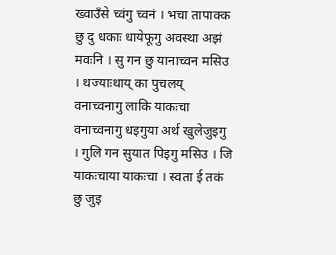ख्वाउँसे च्वंगु च्वनं । भचा तापाक्क छु दु धकाः धायेफूगु अवस्था अझं मवःनि । सु गन छु यानाच्वन मसिउ । थज्याःथाय् का पुचलय् वनाच्वनागु लाकि याकःचा वनाच्वनागु धइगुया अर्थ खुलेजुइगु । गुलि गन सुयात पिइगु मसिउ । जि याकःचाया याकःचा । स्वता ई तकं छु जुइ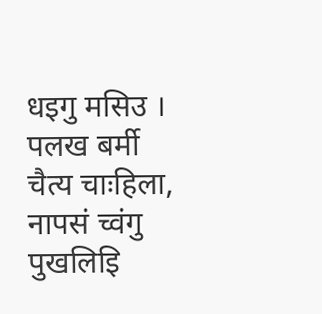धइगु मसिउ । पलख बर्मी चैत्य चाःहिला, नापसं च्वंगु पुखलिइि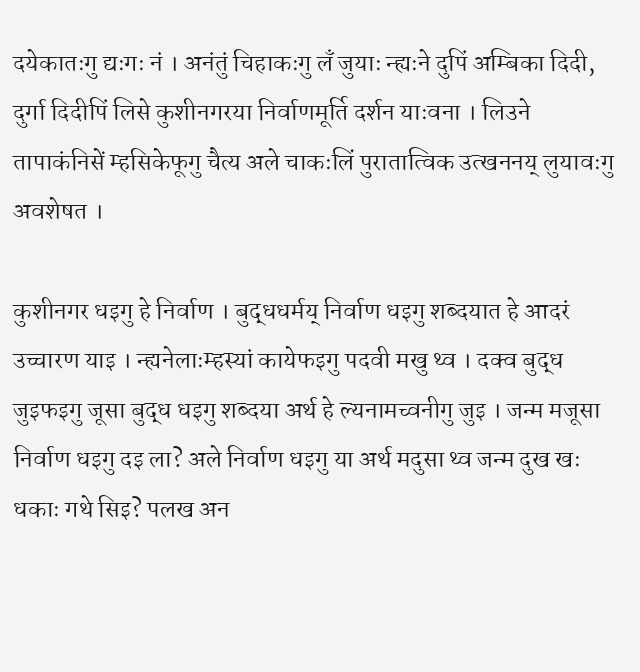दयेकातःगु द्यःगः नं । अनंतुं चिहाकःगु लँ जुयाः न्ह्यःने दुपिं अम्बिका दिदी, दुर्गा दिदीपिं लिसे कुशीनगरया निर्वाणमूर्ति दर्शन याःवना । लिउने तापाकंनिसें म्हसिकेफूगु चैत्य अले चाकःलिं पुरातात्विक उत्खननय् लुयावःगु अवशेषत ।

कुशीनगर धइगु हे निर्वाण । बुद्धधर्मय् निर्वाण धइगु शब्दयात हे आदरं उच्चारण याइ । न्ह्यनेलाःम्हस्यां कायेफइगु पदवी मखु थ्व । दक्व बुद्ध जुइफइगु जूसा बुद्ध धइगु शब्दया अर्थ हे ल्यनामच्वनीगु जुइ । जन्म मजूसा निर्वाण धइगु दइ ला? अले निर्वाण धइगु या अर्थ मदुसा थ्व जन्म दुख खः धकाः गथे सिइ? पलख अन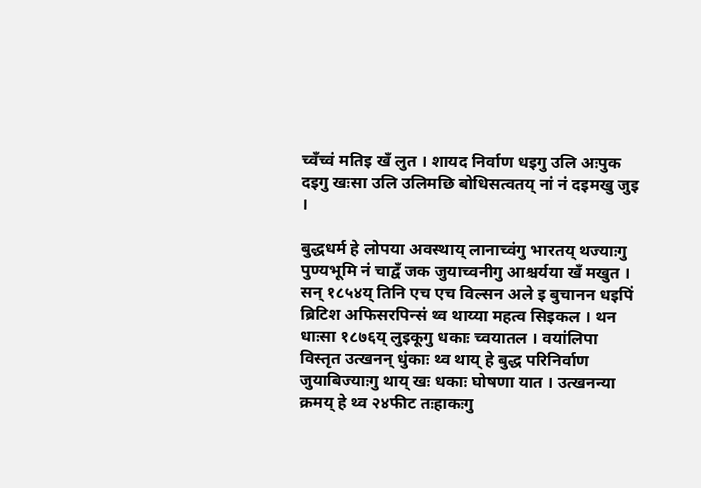च्वँच्वं मतिइ खँ लुत । शायद निर्वाण धइगु उलि अःपुक दइगु खःसा उलि उलिमछि बोधिसत्वतय् नां नं दइमखु जुइ ।

बुद्धधर्म हे लोपया अवस्थाय् लानाच्वंगु भारतय् थज्याःगु पुण्यभूमि नं चाद्वँ जक जुयाच्वनीगु आश्चर्यया खँ मखुत । सन् १८५४य् तिनि एच एच विल्सन अले इ बुचानन धइपिं ब्रिटिश अफिसरपिन्सं थ्व थाय्या महत्व सिइकल । थन धाःसा १८७६य् लुइकूगु धकाः च्वयातल । वयांलिपा विस्तृत उत्खनन् धुंकाः थ्व थाय् हे बुद्ध परिनिर्वाण जुयाबिज्याःगु थाय् खः धकाः घोषणा यात । उत्खनन्या क्रमय् हे थ्व २४फीट तःहाकःगु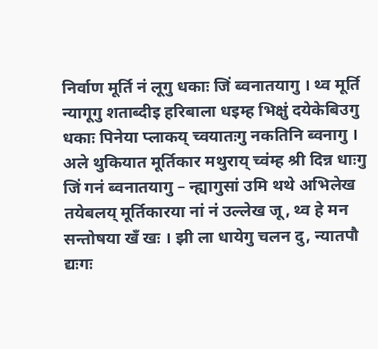निर्वाण मूर्ति नं लूगु धकाः जिं ब्वनातयागु । थ्व मूर्ति न्यागूगु शताब्दीइ हरिबाला धइम्ह भिक्षुं दयेकेबिउगु धकाः पिनेया प्लाकय् च्वयातःगु नकतिनि ब्वनागु । अले थुकियात मूर्तिकार मथुराय् च्वंम्ह श्री दिन्न धाःगु जिं गनं ब्वनातयागु – न्ह्यागुसां उमि थथे अभिलेख तयेबलय् मूर्तिकारया नां नं उल्लेख जू, थ्व हे मन सन्तोषया खँ खः । झी ला धायेगु चलन दु, न्यातपौ द्यःगः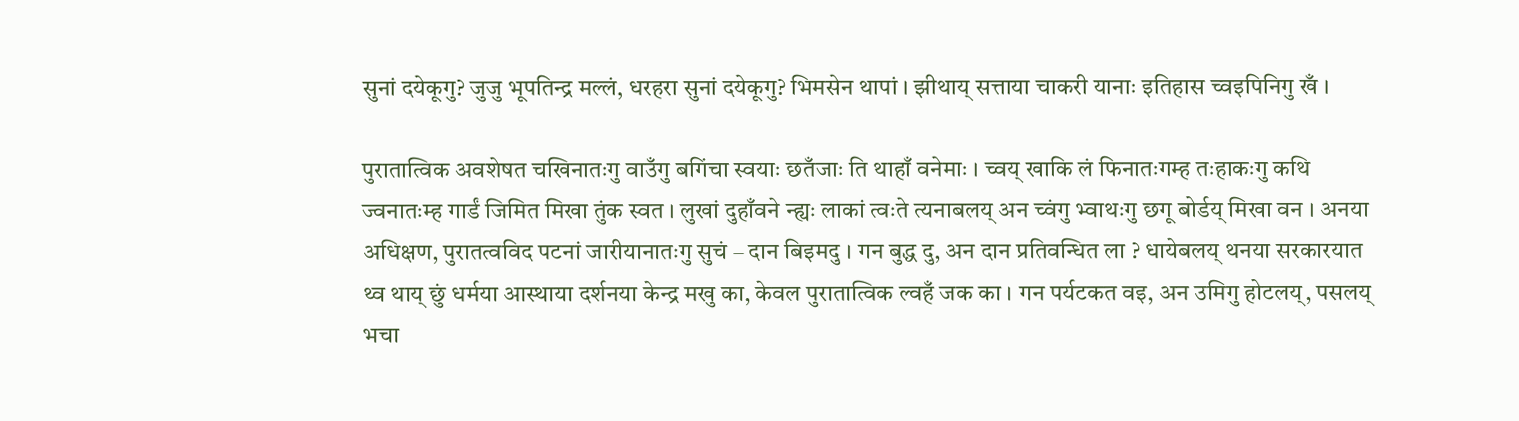सुनां दयेकूगु? जुजु भूपतिन्द्र मल्लं, धरहरा सुनां दयेकूगु? भिमसेन थापां । झीथाय् सत्ताया चाकरी यानाः इतिहास च्वइपिनिगु खँ ।

पुरातात्विक अवशेषत चखिनातःगु वाउँगु बगिंचा स्वयाः छतँजाः ति थाहाँ वनेमाः । च्वय् खाकि लं फिनातःगम्ह तःहाकःगु कथि ज्वनातःम्ह गार्डं जिमित मिखा तुंक स्वत । लुखां दुहाँवने न्ह्यः लाकां त्वःते त्यनाबलय् अन च्वंगु भ्वाथःगु छगू बोर्डय् मिखा वन । अनया अधिक्षण, पुरातत्वविद पटनां जारीयानातःगु सुचं – दान बिइमदु । गन बुद्ध दु, अन दान प्रतिवन्धित ला ? धायेबलय् थनया सरकारयात थ्व थाय् छुं धर्मया आस्थाया दर्शनया केन्द्र मखु का, केवल पुरातात्विक ल्वहँ जक का । गन पर्यटकत वइ, अन उमिगु होटलय्, पसलय् भचा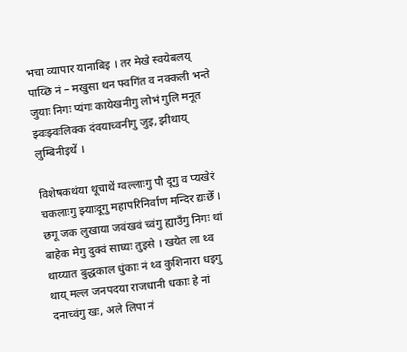भचा व्यापार यानाबिइ । तर मेखे स्वयेबलय् पाय्छि नं – मखुसा थन फ्वगिंत व नक्कली भन्ते जुयाः निगः प्यंगः कायेखनीगु लोभं गुलि मनूत झ्वःझ्वःलिक्क दंवयाच्वनीगु जुइ, झीथाय् लुम्बिनीइथें ।

विशेषकथंया थूचाथें ग्वल्लाःगु पौ दूगु व प्यखेरं चकलाःगु झ्याःदूगु महापरिनिर्वाण मन्दिर द्यःछेँ । छगू जक लुखाया जवंखवं च्वंगु ह्याउँगु निगः थां बाहेक मेगु दुक्वं साघ्यः तुइसे । खयेत ला थ्व थाय्यात बुद्धकाल धुंकाः नं थ्व कुशिनारा धइगु थाय् मल्ल जनपदया राजधानी धकाः हे नां दनाच्वंगु खः, अले लिपा नं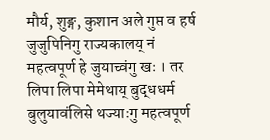मौर्य, शुङ्ग, कुशान अले गुप्त व हर्ष जुजुपिनिगु राज्यकालय् नं महत्वपूर्ण हे जुयाच्वंगु खः । तर लिपा लिपा मेमेथाय् बुद्धधर्म बुलुयावंलिसे थज्याःगु महत्वपूर्ण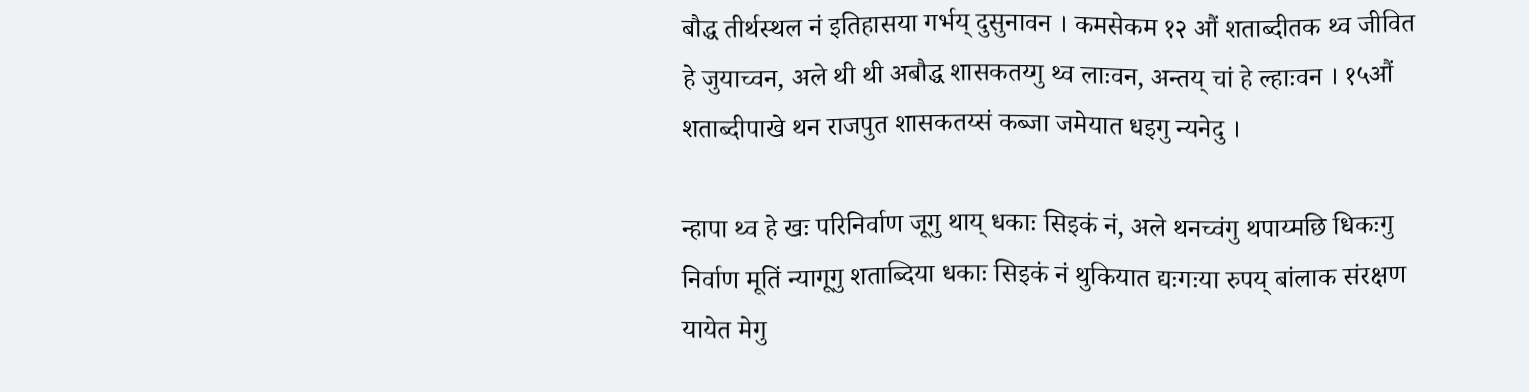बौद्ध तीर्थस्थल नं इतिहासया गर्भय् दुसुनावन । कमसेकम १२ औं शताब्दीतक थ्व जीवित हे जुयाच्वन, अले थी थी अबौद्ध शासकतय्गु थ्व लाःवन, अन्तय् चां हे ल्हाःवन । १५औं शताब्दीपाखे थन राजपुत शासकतय्सं कब्जा जमेयात धइगु न्यनेदु ।

न्हापा थ्व हे खः परिनिर्वाण जूगु थाय् धकाः सिइकं नं, अले थनच्वंगु थपाय्मछि धिकःगु निर्वाण मूतिं न्यागूगु शताब्दिया धकाः सिइकं नं थुकियात द्यःगःया रुपय् बांलाक संरक्षण यायेत मेगु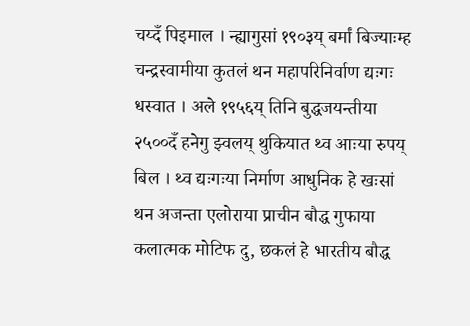चय्दँ पिइमाल । न्ह्यागुसां १९०३य् बर्मां बिज्याःम्ह चन्द्रस्वामीया कुतलं थन महापरिनिर्वाण द्यःगः धस्वात । अले १९५६य् तिनि बुद्धजयन्तीया २५००दँ हनेगु झ्वलय् थुकियात थ्व आःया रुपय् बिल । थ्व द्यःगःया निर्माण आधुनिक हे खःसां थन अजन्ता एलोराया प्राचीन बौद्ध गुफाया कलात्मक मोटिफ दु, छकलं हे भारतीय बौद्ध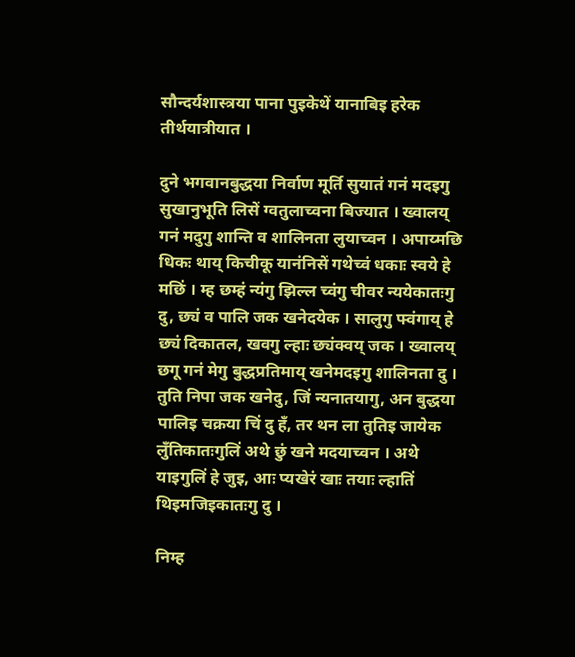सौन्दर्यशास्त्रया पाना पुइकेथें यानाबिइ हरेक तीर्थयात्रीयात ।

दुने भगवानबुद्धया निर्वाण मूर्ति सुयातं गनं मदइगु सुखानुभूति लिसें ग्वतुलाच्वना बिज्यात । ख्वालय् गनं मदुगु शान्ति व शालिनता लुयाच्वन । अपाय्मछि धिकः थाय् किचीकू यानंनिसें गथेच्वं धकाः स्वये हे मछिं । म्ह छम्हं न्यंगु झिल्ल च्वंगु चीवर न्ययेकातःगु दु, छ्यं व पालि जक खनेदयेक । सालुगु फ्वंगाय् हे छ्यं दिकातल, खवगु ल्हाः छ्यंक्वय् जक । ख्वालय् छगू गनं मेगु बुद्धप्रतिमाय् खनेमदइगु शालिनता दु । तुति निपा जक खनेदु, जिं न्यनातयागु, अन बुद्धया पालिइ चक्रया चिं दु हँ, तर थन ला तुतिइ जायेक लुँतिकातःगुलिं अथे छुं खने मदयाच्वन । अथे याइगुलिं हे जुइ, आः प्यखेरं खाः तयाः ल्हातिं थिइमजिइकातःगु दु ।

निम्ह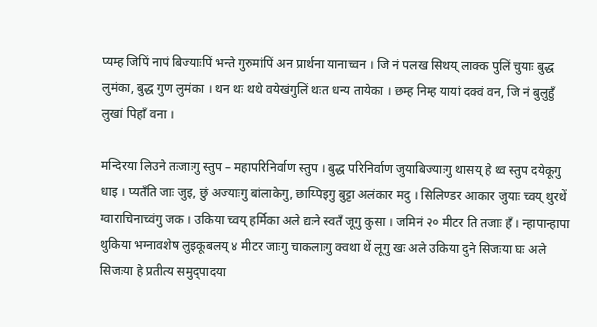प्यम्ह जिपिं नापं बिज्याःपिं भन्ते गुरुमांपिं अन प्रार्थना यानाच्वन । जि नं पलख सिथय् लाक्क पुलिं चुयाः बुद्ध लुमंका, बुद्ध गुण लुमंका । थन थः थथे वयेखंगुलिं थःत धन्य तायेका । छम्ह निम्ह यायां दक्वं वन, जि नं बुलुहुँ लुखां पिहाँ वना ।

मन्दिरया लिउने तःजाःगु स्तुप – महापरिनिर्वाण स्तुप । बुद्ध परिनिर्वाण जुयाबिज्याःगु थासय् हे थ्व स्तुप दयेकूगु धाइ । प्यतँति जाः जुइ, छुं अज्याःगु बांलाकेगु, छाय्पिइगु बुट्टा अलंकार मदु । सिलिण्डर आकार जुयाः च्वय् थुरथें ग्वाराचिनाच्वंगु जक । उकिया च्वय् हर्मिका अले द्यःने स्वतँ जूगु कुसा । जमिनं २० मीटर ति तजाः हँ । न्हापान्हापा थुकिया भग्नावशेष लुइकूबलय् ४ मीटर जाःगु चाकलाःगु क्वथा थें लूगु खः अले उकिया दुने सिजःया घः अले सिजःया हे प्रतीत्य समुद्पादया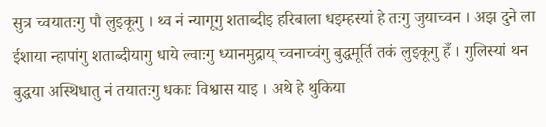सुत्र च्वयातःगु पौ लुइकूगु । थ्व नं न्यागूगु शताब्दीइ हरिबाला धइम्हस्यां हे तःगु जुयाच्वन । अझ दुने ला ईशाया न्हापांगु शताब्दीयागु धाये ल्वाःगु ध्यानमुद्राय् च्वनाच्वंगु बुद्धमूर्ति तकं लुइकूगु हँ । गुलिस्यां थन बुद्धया अस्थिधातु नं तयातःगु धकाः विश्वास याइ । अथे हे थुकिया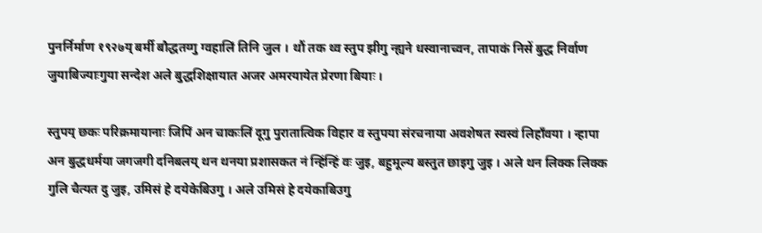पुनर्निर्माण १९२७य् बर्मी बौद्धतय्गु ग्वहालिं तिनि जुल । थौं तक थ्व स्तुप झीगु न्ह्यने धस्वानाच्वन, तापाकं निसें बुद्ध निर्वाण जुयाबिज्याःगुया सन्देश अले बुद्धशिक्षायात अजर अमरयायेत प्रेरणा बियाः ।

स्तुपय् छकः परिक्रमायानाः जिपिं अन चाकःलिं दूगु पुरातात्विक विहार व स्तुपया संरचनाया अवशेषत स्वस्वं लिहाँवया । न्हापा अन बुद्धधर्मया जगजगी दनिबलय् थन थनया प्रशासकत नं न्हिंन्हिं वः जुइ, बहुमूल्य बस्तुत छाइगु जुइ । अले थन लिक्क लिक्क गुलि चैत्यत दु जुइ, उमिसं हे दयेकेबिउगु । अले उमिसं हे दयेकाबिउगु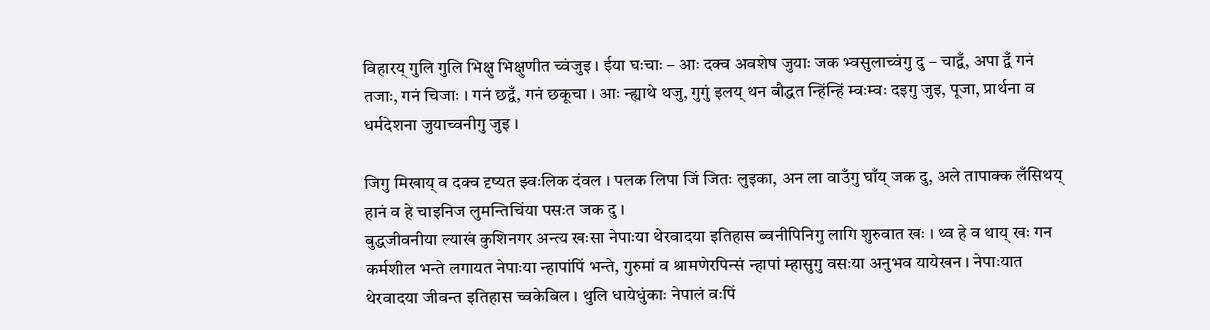विहारय् गुलि गुलि भिक्षु भिक्षुणीत च्वंजुइ । ईया घःचाः – आः दक्व अवशेष जुयाः जक भ्वसुलाच्वंगु दु – चाद्वँ, अपा द्वँ गनं तजाः, गनं चिजाः । गनं छद्वँ, गनं छकूचा । आः न्ह्याथे थजु, गुगुं इलय् थन बौद्धत न्हिंन्हिं म्वःम्वः दइगु जुइ, पूजा, प्रार्थना व धर्मदेशना जुयाच्वनीगु जुइ ।

जिगु मिखाय् व दक्व दृष्यत झ्वःलिक दंवल । पलक लिपा जिं जितः लुइका, अन ला वाउँगु घाँय् जक दु, अले तापाक्क लँसिथय् हानं व हे चाइनिज लुमन्तिचिंया पसःत जक दु ।
बुद्धजीवनीया ल्याखं कुशिनगर अन्त्य खःसा नेपाःया थेरवादया इतिहास ब्वनीपिनिगु लागि शुरुवात खः । थ्व हे व थाय् खः गन कर्मशील भन्ते लगायत नेपाःया न्हापांपिं भन्ते, गुरुमां व श्रामणेरपिन्सं न्हापां म्हासुगु वसःया अनुभव यायेखन । नेपाःयात थेरवादया जीवन्त इतिहास च्वकेबिल । थुलि धायेधुंकाः नेपालं वःपिं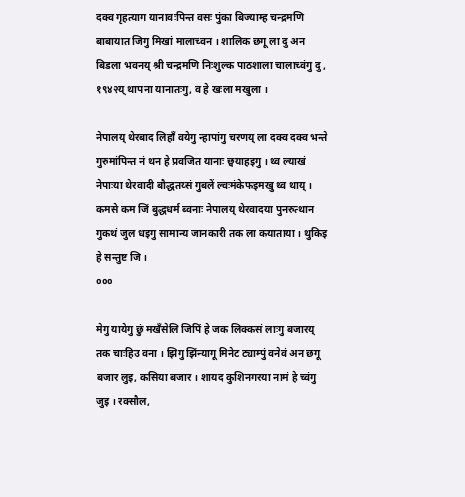दक्व गृहत्याग यानावःपिन्त वसः पुंका बिज्याम्ह चन्द्रमणि बाबायात जिगु मिखां मालाच्वन । शालिक छगू ला दु अन बिडला भवनय् श्री चन्द्रमणि निःशुल्क पाठशाला चालाच्वंगु दु , १९४२य् थापना यानातःगु, व हे खःला मखुला ।

नेपालय् थेरबाद लिहाँ वयेगु न्हापांगु चरणय् ला दक्व दक्व भन्ते गुरुमांपिन्त नं थन हे प्रवजित यानाः छ्वयाहइगु । थ्व ल्याखं नेपाःया थेरवादी बौद्धतय्सं गुबलें ल्वःमंकेफइमखु थ्व थाय् । कमसे कम जिं बुद्धधर्म ब्वनाः नेपालय् थेरवादया पुनरुत्थान गुकथं जुल धइगु सामान्य जानकारी तक ला कयाताया । थुकिइ हे सन्तुष्ट जि ।
०००

मेगु यायेगु छुं मखँसेलि जिपिं हे जक लिक्कसं लाःगु बजारय् तक चाःहिउ वना । झिगु झिंन्यागू मिनेट ट्याम्पुं वनेवं अन छगू बजार लुइ, कसिया बजार । शायद कुशिनगरया नामं हे च्वंगु जुइ । रक्सौल,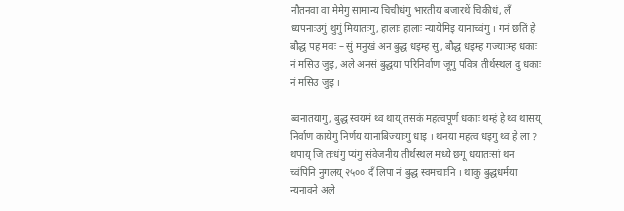नौतनवा वा मेमेगु सामान्य चिचीधंगु भारतीय बजारथें चिकीधं, लँ ध्यपनाःउगुं थुगुं मियातःगु, हालाः हालाः न्यायेमिइ यानाच्वंगु । गनं छतिं हे बौद्ध पह मवः – सुं मनुखं अन बुद्ध धइम्ह सु, बौद्ध धइम्ह गज्याःम्ह धकाः नं मसिउ जुइ, अले अनसं बुद्धया परिनिर्वाण जूगु पवित्र तीर्थस्थल दु धकाः नं मसिउ जुइ ।

ब्वनातयागु, बुद्ध स्वयमं थ्व थाय् तसकं महत्वपूर्ण धकाः थम्हं हे थ्व थासय् निर्वाण कायेगु निर्णय यानाबिज्याःगु धाइ । थनया महत्व धइगु थ्व हे ला ? थपाय् जि तःधंगु प्यंगु संवेजनीय तीर्थस्थल मध्ये छगू धयातःसां थन च्वंपिनि नुगलय् २५०० दँ लिपा नं बुद्ध स्वमचाःनि । थाकु बुद्धधर्मया न्यनावने अले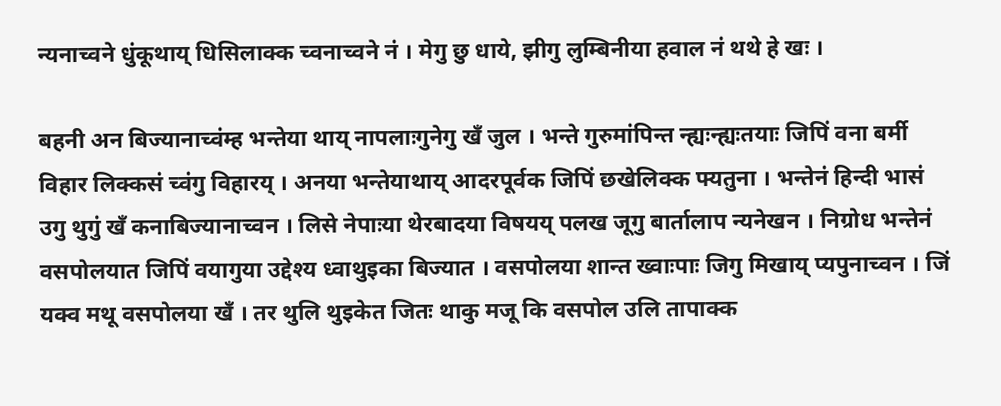न्यनाच्वने धुंकूथाय् धिसिलाक्क च्वनाच्वने नं । मेगु छु धाये, झीगु लुम्बिनीया हवाल नं थथे हे खः ।

बहनी अन बिज्यानाच्वंम्ह भन्तेया थाय् नापलाःगुनेगु खँ जुल । भन्ते गुरुमांपिन्त न्ह्यःन्ह्यःतयाः जिपिं वना बर्मी विहार लिक्कसं च्वंगु विहारय् । अनया भन्तेयाथाय् आदरपूर्वक जिपिं छखेलिक्क फ्यतुना । भन्तेनं हिन्दी भासं उगु थुगुं खँ कनाबिज्यानाच्वन । लिसे नेपाःया थेरबादया विषयय् पलख जूगु बार्तालाप न्यनेखन । निग्रोध भन्तेनं वसपोलयात जिपिं वयागुया उद्देश्य ध्वाथुइका बिज्यात । वसपोलया शान्त ख्वाःपाः जिगु मिखाय् प्यपुनाच्वन । जिं यक्व मथू वसपोलया खँ । तर थुलि थुइकेत जितः थाकु मजू कि वसपोल उलि तापाक्क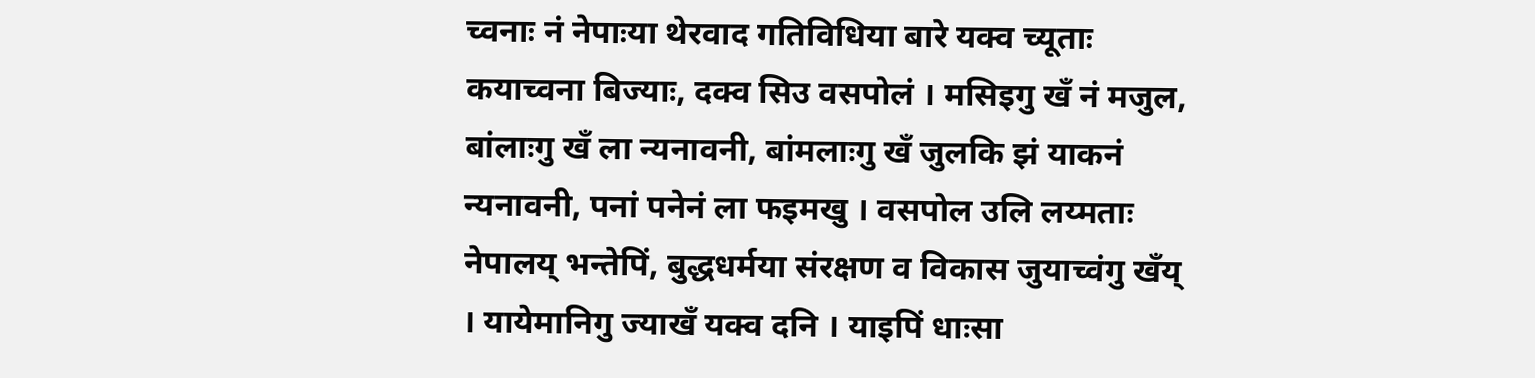च्वनाः नं नेपाःया थेरवाद गतिविधिया बारे यक्व च्यूताः कयाच्वना बिज्याः, दक्व सिउ वसपोलं । मसिइगु खँ नं मजुल, बांलाःगु खँ ला न्यनावनी, बांमलाःगु खँ जुलकि झं याकनं न्यनावनी, पनां पनेनं ला फइमखु । वसपोल उलि लय्मताः नेपालय् भन्तेपिं, बुद्धधर्मया संरक्षण व विकास जुयाच्वंगु खँय् । यायेमानिगु ज्याखँ यक्व दनि । याइपिं धाःसा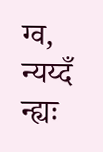ग्व, न्यय्दँ न्ह्यः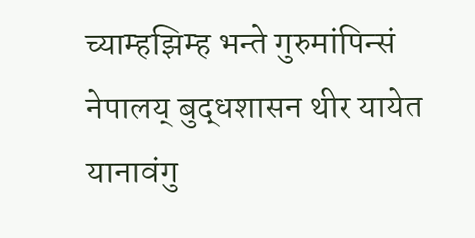च्याम्हझिम्ह भन्ते गुरुमांपिन्सं नेपालय् बुद्धशासन थीर यायेत यानावंगु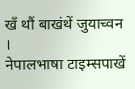खँ थौं बाखंथें जुयाच्वन ।
नेपालभाषा टाइम्सपाखें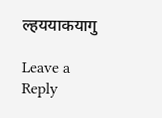ल्हययाकयागु

Leave a Reply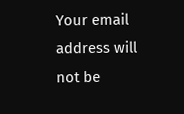Your email address will not be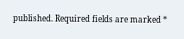published. Required fields are marked *